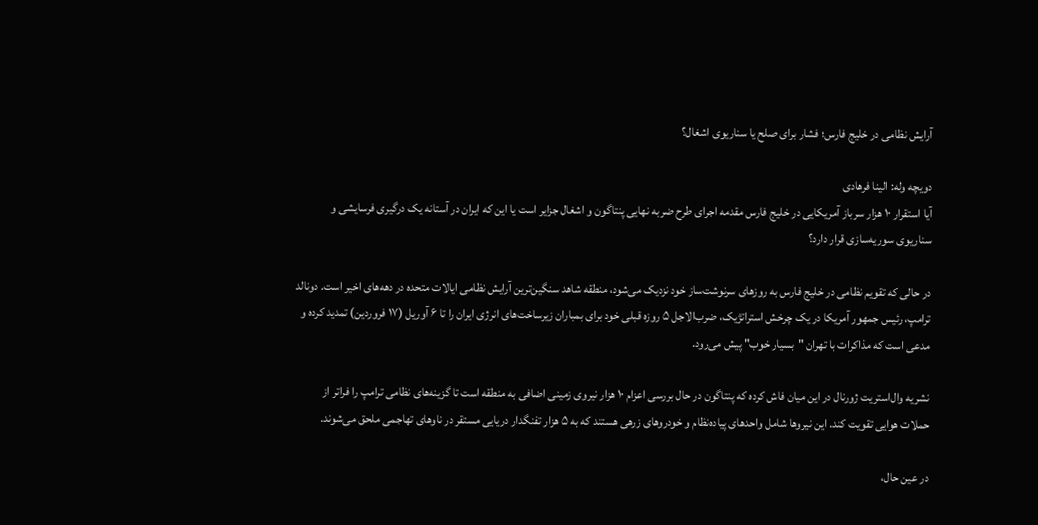آرایش نظامی در خلیج فارس؛ فشار برای صلح یا سناریوی اشغال؟

دویچه وله: الینا فرهادی
آیا استقرار ۱۰ هزار سرباز آمریکایی در خلیج فارس مقدمه اجرای طرح ضربه نهایی پنتاگون و اشغال جزایر است یا این که ایران در آستانه یک درگیری فرسایشی و سناریوی سوریه‌سازی قرار دارد؟

در حالی که تقویم نظامی در خلیج فارس به روزهای سرنوشت‌ساز خود نزدیک می‌شود، منطقه شاهد سنگین‌ترین آرایش نظامی ایالات متحده در دهه‌های اخیر است. دونالد ترامپ، رئیس جمهور آمریکا در یک چرخش استراتژیک، ضرب‌الاجل ۵ روزه قبلی خود برای بمباران زیرساخت‌های انرژی ایران را تا ۶ آوریل (۱۷ فروردین) تمدید کرده و مدعی است که مذاکرات با تهران "بسیار خوب" پیش می‌رود.

نشریه وال‌استریت ژورنال در این میان فاش کرده که پنتاگون در حال بررسی اعزام ۱۰ هزار نیروی زمینی اضافی به منطقه است تا گزینه‌های نظامی ترامپ را فراتر از حملات هوایی تقویت کند. این نیروها شامل واحدهای پیاده‌نظام و خودروهای زرهی هستند که به ۵ هزار تفنگدار دریایی مستقر در ناوهای تهاجمی ملحق می‌شوند.

در عین حال،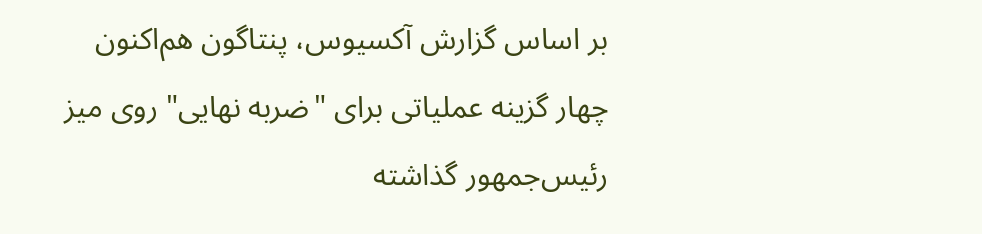بر اساس گزارش آکسیوس، پنتاگون هم‌اکنون چهار گزینه عملیاتی برای "ضربه نهایی" روی میز رئیس‌جمهور گذاشته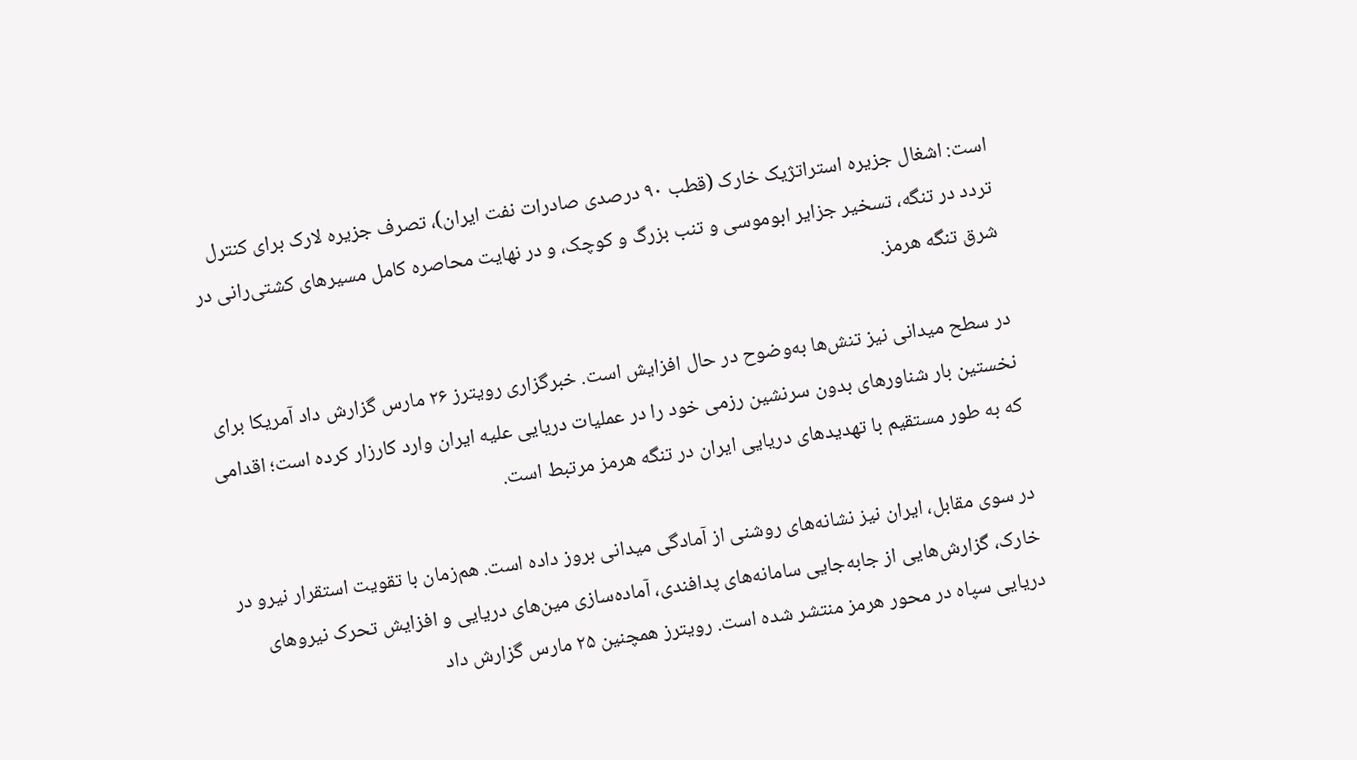است: اشغال جزیره استراتژیک خارک (قطب ۹۰ درصدی صادرات نفت ایران)، تصرف جزیره لارک برای کنترل تردد در تنگه، تسخیر جزایر ابوموسی و تنب بزرگ و کوچک، و در نهایت محاصره کامل مسیرهای کشتی‌رانی در شرق تنگه هرمز.

در سطح میدانی نیز تنش‌ها به‌وضوح در حال افزایش است. خبرگزاری رویترز ۲۶ مارس گزارش داد آمریکا برای نخستین بار شناورهای بدون سرنشین رزمی خود را در عملیات دریایی علیه ایران وارد کارزار کرده است؛ اقدامی که به طور مستقیم با تهدیدهای دریایی ایران در تنگه هرمز مرتبط است.

در سوی مقابل، ایران نیز نشانه‌های روشنی از آمادگی میدانی بروز داده است. هم‌زمان با تقویت استقرار نیرو در خارک، گزارش‌هایی از جابه‌جایی سامانه‌های پدافندی، آماده‌سازی مین‌های دریایی و افزایش تحرک نیروهای دریایی سپاه در محور هرمز منتشر شده است. رویترز همچنین ۲۵ مارس گزارش داد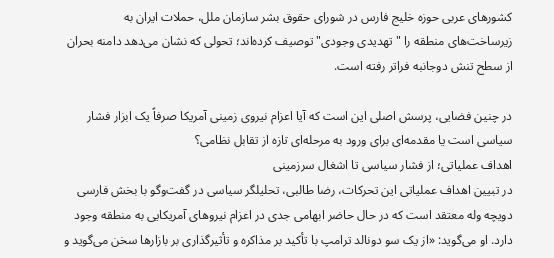کشورهای عربی حوزه خلیج فارس در شورای حقوق بشر سازمان ملل، حملات ایران به زیرساخت‌های منطقه را "تهدیدی وجودی" توصیف کرده‌اند؛ تحولی که نشان می‌دهد دامنه بحران از سطح تنش دوجانبه فراتر رفته است.

در چنین فضایی، پرسش اصلی این است که آیا اعزام نیروی زمینی آمریکا صرفاً یک ابزار فشار سیاسی است یا مقدمه‌ای برای ورود به مرحله‌ای تازه از تقابل نظامی؟
اهداف عملیاتی؛ از فشار سیاسی تا اشغال سرزمینی
در تبیین اهداف عملیاتی این تحرکات، رضا طالبی، تحلیلگر سیاسی در گفت‌وگو با بخش فارسی دویچه‌ وله معتقد است که در حال حاضر ابهامی جدی در اعزام نیروهای آمریکایی به منطقه وجود دارد. او می‌گوید: «از یک سو دونالد ترامپ با تأکید بر مذاکره و تأثیرگذاری بر بازارها سخن می‌گوید و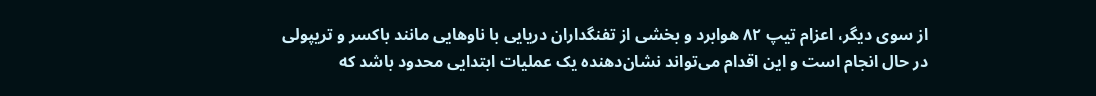از سوی دیگر، اعزام تیپ ۸۲ هوابرد و بخشی از تفنگداران دریایی با ناوهایی مانند باکسر و تریپولی در حال انجام است و این اقدام می‌تواند نشان‌دهنده یک عملیات ابتدایی محدود باشد که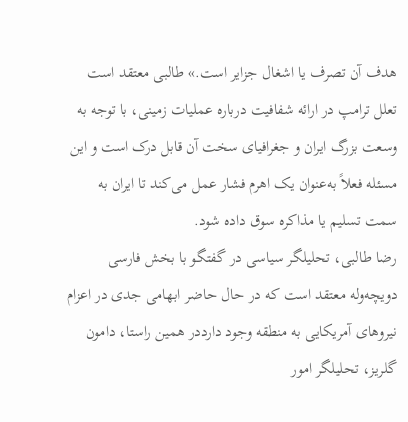هدف آن تصرف یا اشغال جزایر است.» طالبی معتقد است تعلل ترامپ در ارائه شفافیت درباره عملیات زمینی، با توجه به وسعت بزرگ ایران و جغرافیای سخت آن قابل درک است و این مسئله فعلاً به‌عنوان یک اهرم فشار عمل می‌کند تا ایران به سمت تسلیم یا مذاکره سوق داده شود.
رضا طالبی، تحلیلگر سیاسی در گفتگو با بخش فارسی دویچه‌وله معتقد است که در حال حاضر ابهامی جدی در اعزام نیروهای آمریکایی به منطقه وجود دارددر همین راستا، دامون گلریز، تحلیلگر امور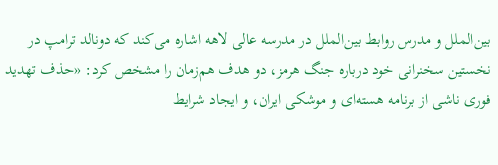بین‌الملل و مدرس روابط بین‌الملل در مدرسه عالی لاهه اشاره می‌کند که دونالد ترامپ در نخستین سخنرانی خود درباره جنگ هرمز، دو هدف هم‌زمان را مشخص کرد: «حذف تهدید فوری ناشی از برنامه هسته‌ای و موشکی ایران، و ایجاد شرایط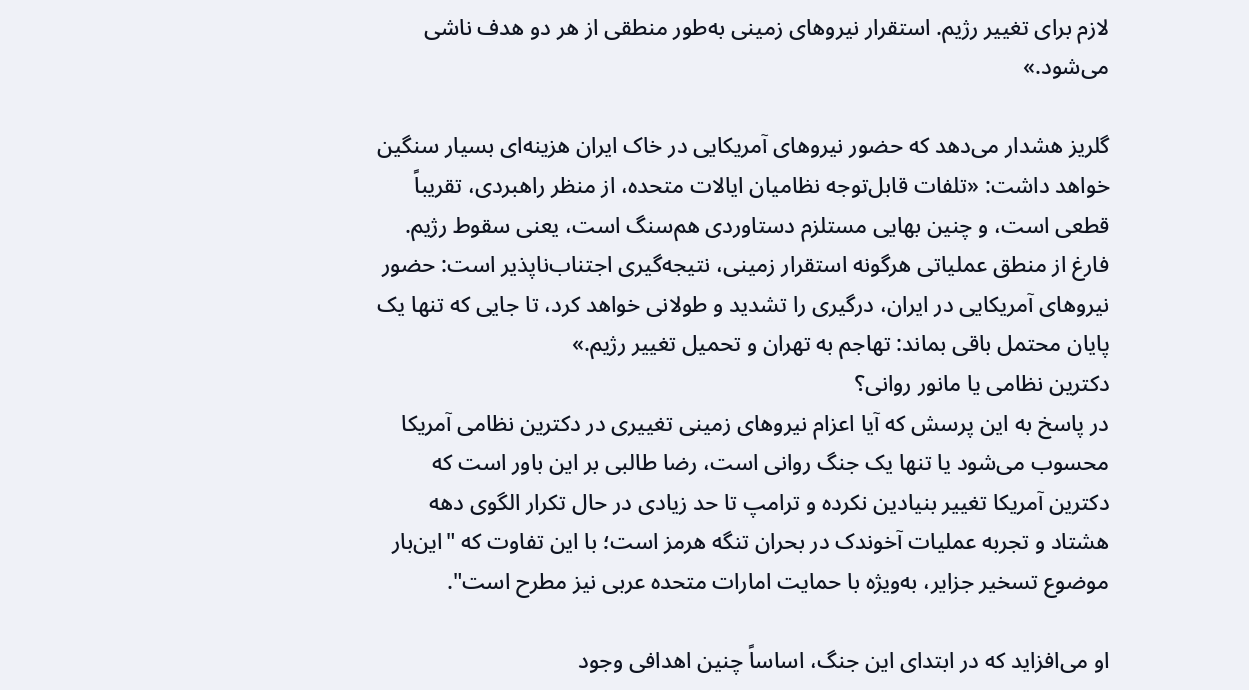لازم برای تغییر رژیم. استقرار نیروهای زمینی به‌طور منطقی از هر دو هدف ناشی می‌شود.»

گلریز هشدار می‌دهد که حضور نیروهای آمریکایی در خاک ایران هزینه‌ای بسیار سنگین خواهد داشت: «تلفات قابل‌توجه نظامیان ایالات متحده، از منظر راهبردی، تقریباً قطعی است، و چنین بهایی مستلزم دستاوردی هم‌سنگ است، یعنی سقوط رژیم. فارغ از منطق عملیاتی هرگونه استقرار زمینی، نتیجه‌گیری اجتناب‌ناپذیر است: حضور نیروهای آمریکایی در ایران، درگیری را تشدید و طولانی خواهد کرد، تا جایی که تنها یک پایان محتمل باقی بماند: تهاجم به تهران و تحمیل تغییر رژیم.»
دکترین نظامی یا مانور روانی؟
در پاسخ به این پرسش که آیا اعزام نیروهای زمینی تغییری در دکترین نظامی آمریکا محسوب می‌شود یا تنها یک جنگ روانی است، رضا طالبی بر این باور است که دکترین آمریکا تغییر بنیادین نکرده و ترامپ تا حد زیادی در حال تکرار الگوی دهه هشتاد و تجربه عملیات آخوندک در بحران تنگه هرمز است؛ با این تفاوت که "این‌بار موضوع تسخیر جزایر، به‌ویژه با حمایت امارات متحده عربی نیز مطرح است".

او می‌افزاید که در ابتدای این جنگ، اساساً چنین اهدافی وجود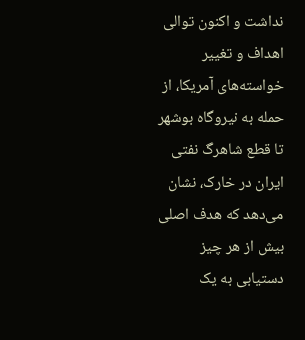نداشت و اکنون توالی اهداف و تغییر خواسته‌های آمریکا، از حمله به نیروگاه بوشهر تا قطع شاهرگ نفتی ایران در خارک، نشان می‌دهد که هدف اصلی بیش از هر چیز دستیابی به یک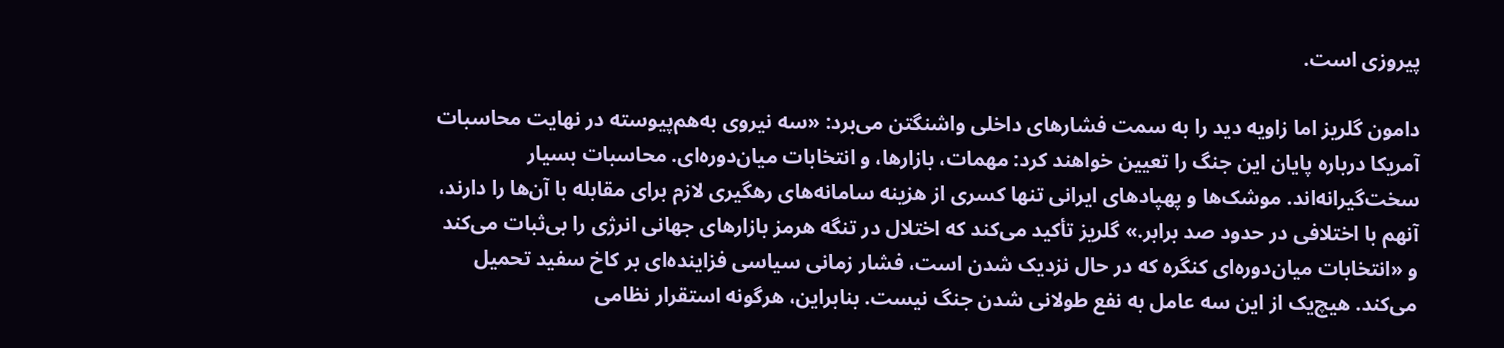پیروزی است.

دامون گلریز اما زاویه دید را به سمت فشارهای داخلی واشنگتن می‌برد: «سه نیروی به‌هم‌پیوسته در نهایت محاسبات آمریکا درباره پایان این جنگ را تعیین خواهند کرد: مهمات، بازارها، و انتخابات میان‌دوره‌ای. محاسبات بسیار سخت‌گیرانه‌اند. موشک‌ها و پهپادهای ایرانی تنها کسری از هزینه سامانه‌های رهگیری لازم برای مقابله با آن‌ها را دارند، آنهم با اختلافی در حدود صد برابر.» گلریز تأکید می‌کند که اختلال در تنگه هرمز بازارهای جهانی انرژی را بی‌ثبات می‌کند و «انتخابات میان‌دوره‌ای کنگره که در حال نزدیک شدن است، فشار زمانی سیاسی فزاینده‌ای بر کاخ سفید تحمیل می‌کند. هیچ‌یک از این سه عامل به نفع طولانی شدن جنگ نیست. بنابراین، هرگونه استقرار نظامی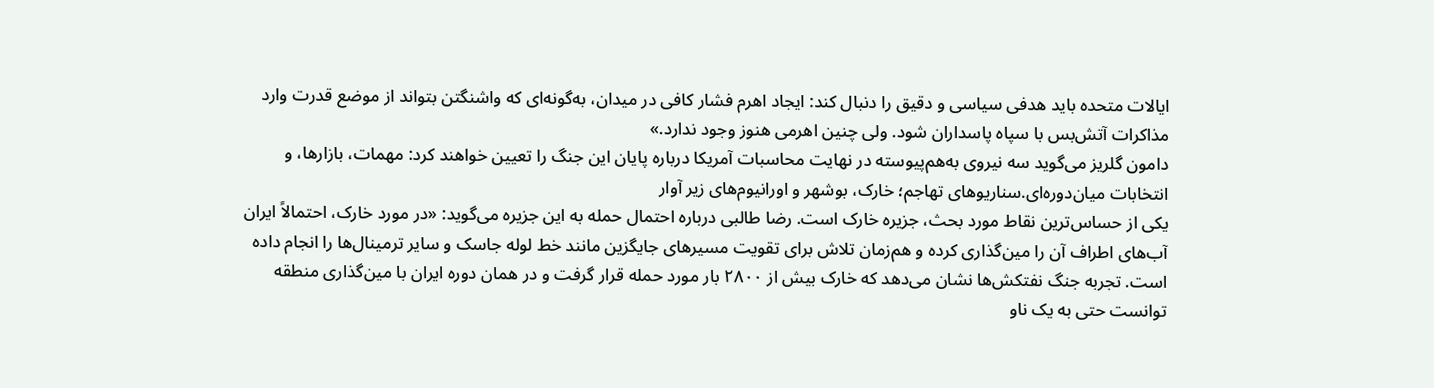ایالات متحده باید هدفی سیاسی و دقیق را دنبال کند: ایجاد اهرم فشار کافی در میدان، به‌گونه‌ای که واشنگتن بتواند از موضع قدرت وارد مذاکرات آتش‌بس با سپاه پاسداران شود. ولی چنین اهرمی هنوز وجود ندارد.»
دامون گلریز می‌گوید سه نیروی به‌هم‌پیوسته در نهایت محاسبات آمریکا درباره پایان این جنگ را تعیین خواهند کرد: مهمات، بازارها، و انتخابات میان‌دوره‌ای.سناریوهای تهاجم؛ خارک، بوشهر و اورانیوم‌های زیر آوار
یکی از حساس‌ترین نقاط مورد بحث، جزیره خارک است. رضا طالبی درباره احتمال حمله به این جزیره می‌گوید: «در مورد خارک، احتمالاً ایران آب‌های اطراف آن را مین‌گذاری کرده و هم‌زمان تلاش برای تقویت مسیرهای جایگزین مانند خط لوله جاسک و سایر ترمینال‌ها را انجام داده است. تجربه جنگ نفتکش‌ها نشان می‌دهد که خارک بیش از ۲۸۰۰ بار مورد حمله قرار گرفت و در همان دوره ایران با مین‌گذاری منطقه توانست حتی به یک ناو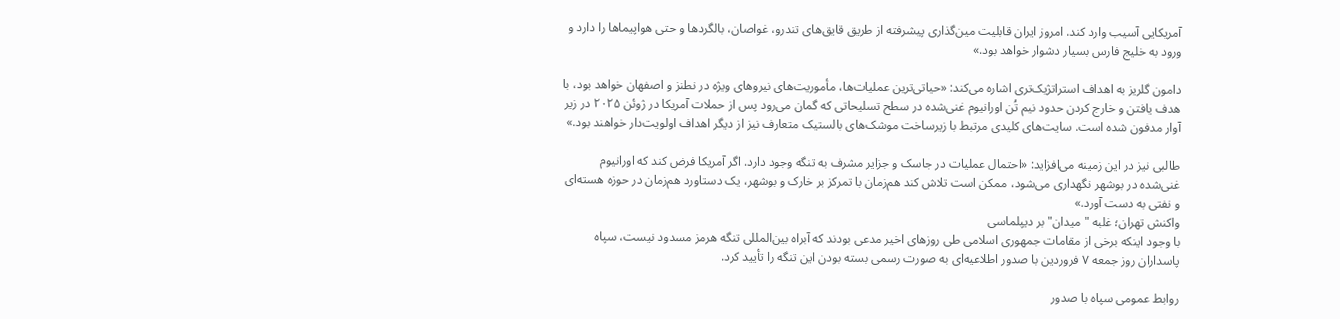آمریکایی آسیب وارد کند. امروز ایران قابلیت مین‌گذاری پیشرفته از طریق قایق‌های تندرو، غواصان، بالگردها و حتی هواپیماها را دارد و ورود به خلیج فارس بسیار دشوار خواهد بود.»

دامون گلریز به اهداف استراتژیک‌تری اشاره می‌کند: «حیاتی‌ترین عملیات‌ها، مأموریت‌های نیروهای ویژه در نطنز و اصفهان خواهد بود، با هدف یافتن و خارج کردن حدود نیم تُن اورانیوم غنی‌شده در سطح تسلیحاتی که گمان می‌رود پس از حملات آمریکا در ژوئن ۲۰۲۵ در زیر آوار مدفون شده است. سایت‌های کلیدی مرتبط با زیرساخت موشک‌های بالستیک متعارف نیز از دیگر اهداف اولویت‌دار خواهند بود.»

طالبی نیز در این زمینه می‌افزاید: «احتمال عملیات در جاسک و جزایر مشرف به تنگه وجود دارد. اگر آمریکا فرض کند که اورانیوم غنی‌شده در بوشهر نگهداری می‌شود، ممکن است تلاش کند هم‌زمان با تمرکز بر خارک و بوشهر، یک دستاورد هم‌زمان در حوزه هسته‌ای و نفتی به دست آورد.»
واکنش تهران؛ غلبه "میدان" بر دیپلماسی
با وجود اینکه برخی از مقامات جمهوری اسلامی طی روزهای اخیر مدعی بودند که آبراه بین‌المللی تنگه هرمز مسدود نیست، سپاه پاسداران روز جمعه ۷ فروردین با صدور اطلاعیه‌ای به صورت رسمی بسته بودن این تنگه را تأیید کرد.

روابط عمومی سپاه با صدور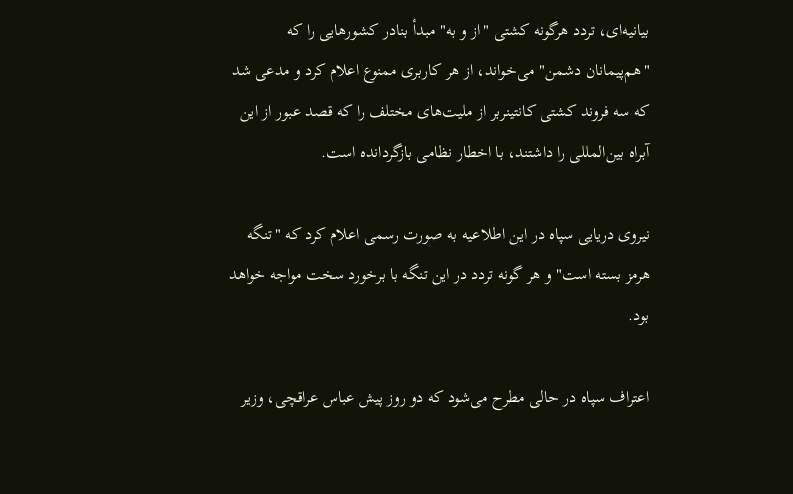بیانیه‌ای، تردد هرگونه کشتی "از و به" مبدأ بنادر کشورهایی را که "هم‌پیمانان دشمن" می‌خواند، از هر کاربری ممنوع اعلام کرد و مدعی شد که سه فروند کشتی کانتینربر از ملیت‌های مختلف را که قصد عبور از این آبراه بین‌المللی را داشتند، با اخطار نظامی بازگردانده است.

نیروی دریایی سپاه در این اطلاعیه به صورت رسمی اعلام کرد که "تنگه هرمز بسته است" و هر گونه تردد در این تنگه با برخورد سخت مواجه خواهد بود.

اعتراف سپاه در حالی مطرح می‌شود که دو روز پیش عباس عراقچی، وزیر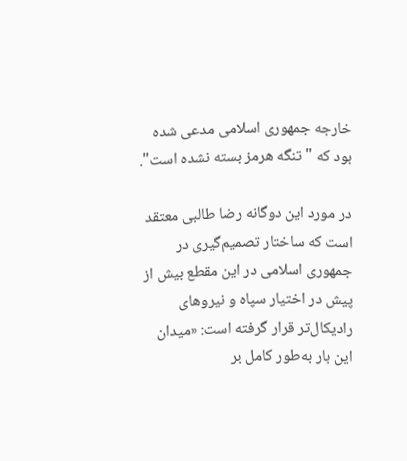خارجه جمهوری اسلامی مدعی شده بود که "تنگه هرمز بسته نشده است".

در مورد این دوگانه رضا طالبی معتقد است که ساختار تصمیم‌گیری در جمهوری اسلامی در این مقطع بیش از پیش در اختیار سپاه و نیروهای رادیکال‌تر قرار گرفته است: «میدان این بار به‌طور کامل بر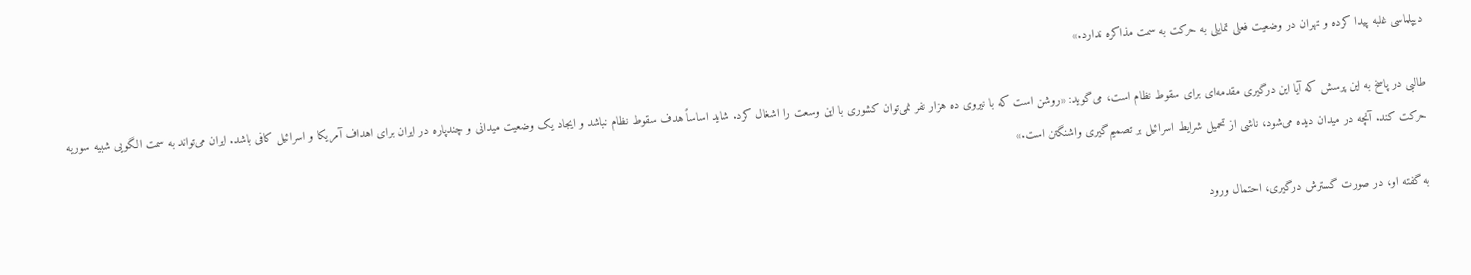دیپلماسی غلبه پیدا کرده و تهران در وضعیت فعلی تمایلی به حرکت به سمت مذاکره ندارد.»

طالبی در پاسخ به این پرسش که آیا این درگیری مقدمه‌ای برای سقوط نظام است، می‌گوید: «روشن است که با نیروی ده هزار نفر نمی‌توان کشوری با این وسعت را اشغال کرد. شاید اساساً هدف سقوط نظام نباشد و ایجاد یک وضعیت میدانی و چندپاره در ایران برای اهداف آمریکا و اسرائیل کافی باشد. ایران می‌تواند به سمت الگویی شبیه سوریه حرکت کند. آنچه در میدان دیده می‌شود، ناشی از تحمیل شرایط اسرائیل بر تصمیم‌گیری واشنگتن است.»

به گفته او، در صورت گسترش درگیری، احتمال ورود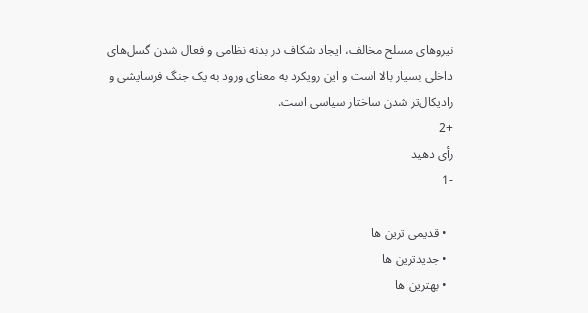نیروهای مسلح مخالف، ایجاد شکاف در بدنه نظامی و فعال شدن گسل‌های داخلی بسیار بالا است و این رویکرد به معنای ورود به یک جنگ فرسایشی و رادیکال‌تر شدن ساختار سیاسی است.
+2
رأی دهید
-1

  • قدیمی ترین ها
  • جدیدترین ها
  • بهترین ها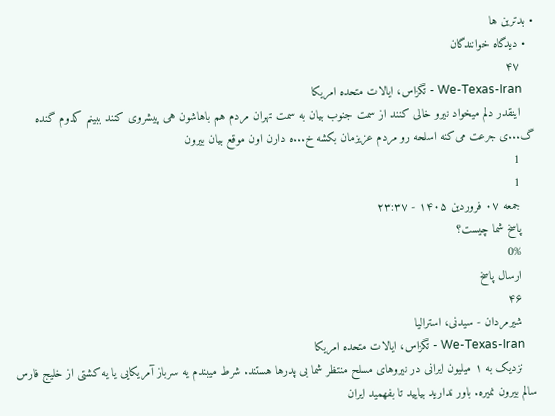• بدترین ها
  • دیدگاه خوانندگان
    ۴۷
    We-Texas-Iran - تگزاس، ایالات متحده امریکا
    اینقدر دلم میخواد نیرو خالی کنند از سمت جنوب بیان به سمت تهران مردم هم باهاشون هی پیشروی کنند ببینم کدوم گنده گ...ی جرعت می‌کنه اسلحه رو مردم عزیزمان بکشه خ...ه دارن اون موقع بیان بیرون
    1
    1
    جمعه ۰۷ فروردین ۱۴۰۵ - ۲۳:۳۷
    پاسخ شما چیست؟
    0%
    ارسال پاسخ
    ۴۶
    شیرمردان - سیدنی، استرالیا
    We-Texas-Iran - تگزاس، ایالات متحده امریکا
    نزدیک به ۱ میلیون ایرانی در نیروهای مسلح منتظر شما بی پدرها هستند. شرط میبندم یه سرباز آمریکایی یا یه کشتی از خلیج فارس سالم بیرون نمیره. باور ندارید بیایید تا بفهمید ایران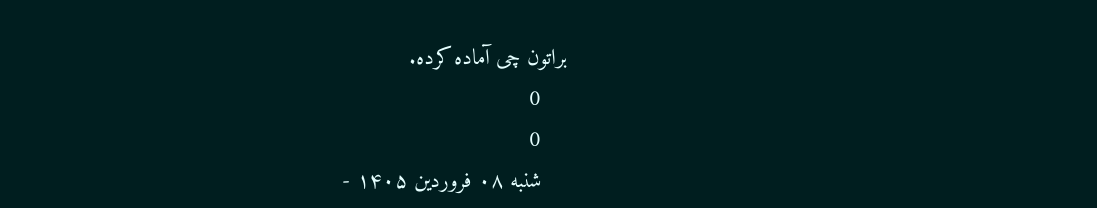براتون چی آماده کرده.
    0
    0
    شنبه ۰۸ فروردین ۱۴۰۵ -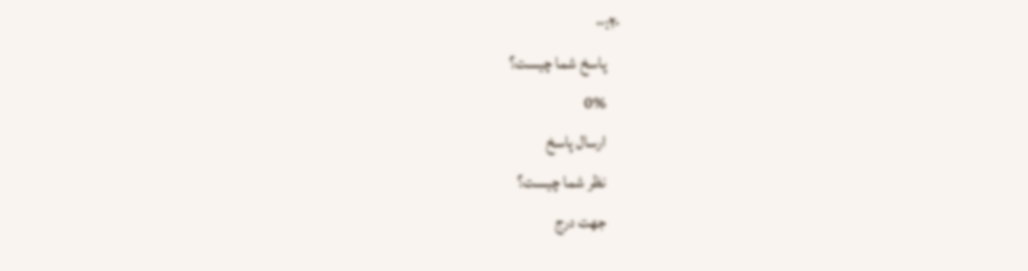۰۰:۲۰
    پاسخ شما چیست؟
    0%
    ارسال پاسخ
    نظر شما چیست؟
    جهت درج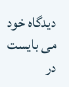دیدگاه خود می بایست در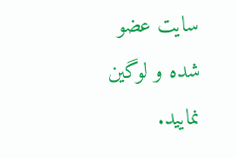سایت عضو شده و لوگین نمایید.